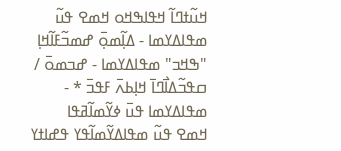ߞߎ߬ߙߣߊ߬ ߞߟߊߒߞߋ ߞߘߐ ߟߎ߬ ߘߟߊߡߌߘߊ - ߡߊ߲߬ߘߋ߲߫ ߝߘߏ߬ߓߊ߬ߞߊ߲ "ߒߞߏ" ߘߟߊߡߌߘߊ - ߝߏߘߋ߫ / ߛߟߏ߬ߡߊ߯ߣߊ߫ ߞߊ߲ߕߍ߫ ߓߟߏ߫ * - ߘߟߊߡߌߘߊ ߟߎ߫ ߦߌ߬ߘߊ߬ߥߟߊ
ߞߘߐ ߟߎ߬ ߘߟߊߡߌ߬ߘߊ߬ߟߌ ߟߝߊߙߌ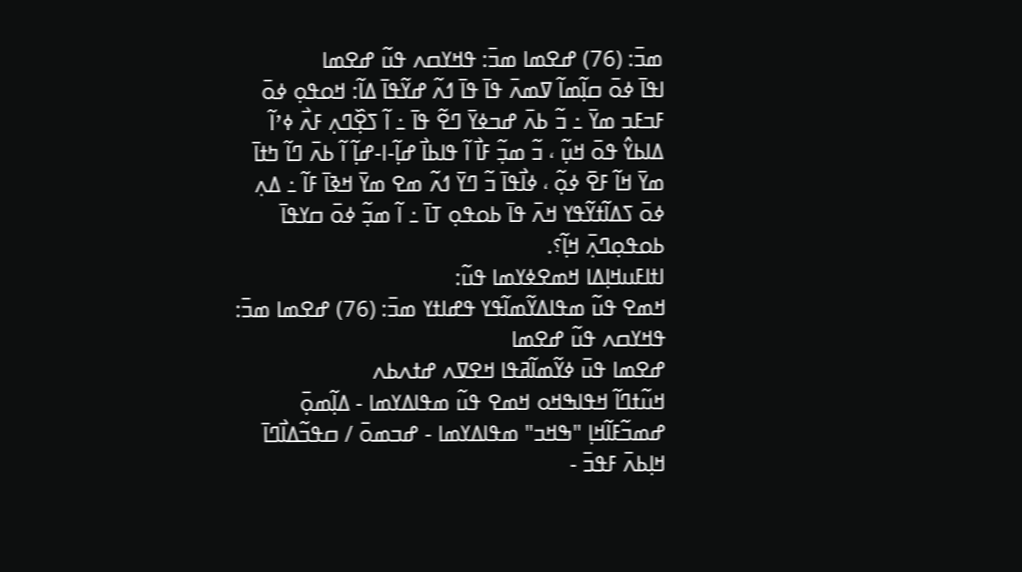ߘߏ߫: (76) ߝߐߘߊ ߘߏ߫: ߟߞߌߛߍ ߟߎ߬ ߝߐߘߊ
ߊߟߊ߫ ߦߋ߫ ߛߊ߲߬ߘߊ߬ ߜߘߍ߫ ߟߊ߫ ߟߊ߫ ߗߍ߬ ߝߌ߬ߟߊ߫ ߡߊ߬: ߞߋߟߋ߲ ߦߋ߫ ߓߏߓߏ ߘߌ߫ ߸ ߏ߬ ߕߍ߫ ߝߏߦߌ߫ ߣߐ߬ ߟߊ߫ ߸ ߊ߬ ߖߐ߲߰ߣߍ߲ ߓߍ߯ ߦߴߊ߬ ߡߊߕߌ߮ ߟߋ߫ ߞߎ߲߬ ، ߏ߬ ߘߏ߲߬ ߓߊ߯ ߊ߬ ߟߊߕߊ߯ ߝߊ߲߬-ߊ-ߝߊ߲߬ ߊ߬ ߕߍ߫ ߣߊ߬ ߤߙߊ߫ ߘߌ߫ ߞߊ߬ ߓߐ߫ ߦߋ߲߬ ، ߦߊ߯ߟߊ߫ ߏ߬ ߣߌ߫ ߗߍ߬ ߘߐ ߘߌ߫ ߞߢߊ߫ ߓߊ߬ ߸ ߡߍ߲ ߦߋ߫ ߖߡߊ߬ߙߌ߬ߟߌ ߞߍ߫ ߟߊ߫ ߕߋߟߋ߲ ߠߊ߫ ߸ ߊ߬ ߘߏ߲߬ ߦߋ߫ ߛߌߟߊ߫ ߕߋߟߋ߲ߣߍ߲߫ ߞߊ߲߬؟.
ߊߙߊߓߎߞߊ߲ߡߊ ߞߘߐߦߌߘߊ ߟߎ߬:
ߞߘߐ ߟߎ߬ ߘߟߊߡߌ߬ߘߊ߬ߟߌ ߟߝߊߙߌ ߘߏ߫: (76) ߝߐߘߊ ߘߏ߫: ߟߞߌߛߍ ߟߎ߬ ߝߐߘߊ
ߝߐߘߊ ߟߎ߫ ߦߌ߬ߘߊ߬ߥߟߊ ߞߐߜߍ ߝߙߍߕߍ
ߞߎ߬ߙߣߊ߬ ߞߟߊߒߞߋ ߞߘߐ ߟߎ߬ ߘߟߊߡߌߘߊ - ߡߊ߲߬ߘߋ߲߫ ߝߘߏ߬ߓߊ߬ߞߊ߲ "ߒߞߏ" ߘߟߊߡߌߘߊ - ߝߏߘߋ߫ / ߛߟߏ߬ߡߊ߯ߣߊ߫ ߞߊ߲ߕߍ߫ ߓߟߏ߫ -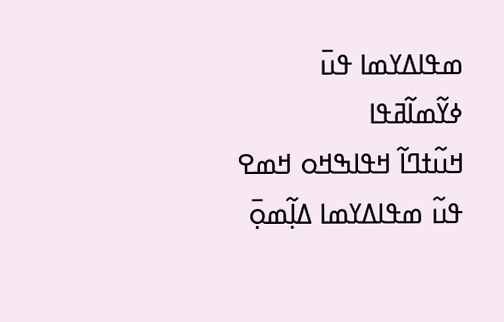ߘߟߊߡߌߘߊ ߟߎ߫ ߦߌ߬ߘߊ߬ߥߟߊ
ߞߎ߬ߙߣߊ߬ ߞߟߊߒߞߋ ߞߘߐ ߟߎ߬ ߘߟߊߡߌߘߊ ߡߊ߲߬ߘߋ߲߫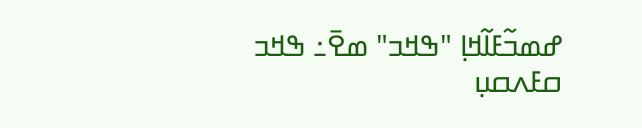ߝߘߏ߬ߓߊ߬ߞߊ߲ "ߒߞߏ" ߘߐ߫߸ ߒߞߏ ߛߓߍߛߎ߲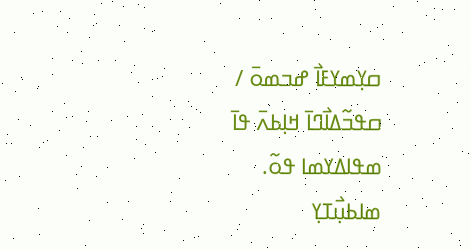ߛߌ߲ߘߌߓߊ߯ ߝߏߘߋ߫ / ߛߟߏ߬ߡߊ߯ߣߊ߫ ߞߊ߲ߕߍ߫ ߟߊ߫ ߘߟߊߡߌߘߊ ߟߋ߬.
ߘߊߕߎ߲߯ߠߌ߲